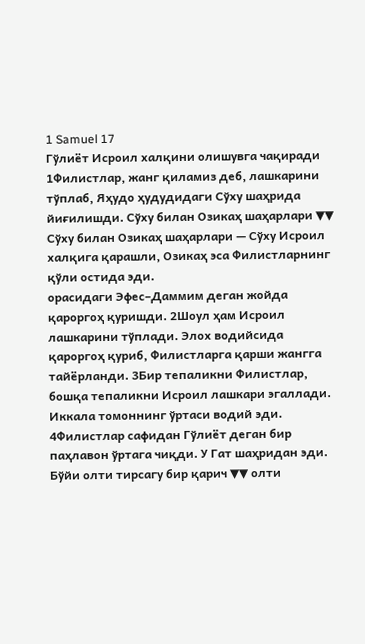1 Samuel 17
Гўлиёт Исроил халқини олишувга чақиради
1Филистлар, жанг қиламиз деб, лашкарини тўплаб, Яҳудо ҳудудидаги Сўху шаҳрида йиғилишди. Сўху билан Озикаҳ шаҳарлари ▼▼ Сўху билан Озикаҳ шаҳарлари — Сўху Исроил халқига қарашли, Озикаҳ эса Филистларнинг қўли остида эди.
орасидаги Эфес–Даммим деган жойда қароргоҳ қуришди. 2Шоул ҳам Исроил лашкарини тўплади. Элох водийсида қароргоҳ қуриб, Филистларга қарши жангга тайёрланди. 3Бир тепаликни Филистлар, бошқа тепаликни Исроил лашкари эгаллади. Иккала томоннинг ўртаси водий эди. 4Филистлар сафидан Гўлиёт деган бир паҳлавон ўртага чиқди. У Гат шаҳридан эди. Бўйи олти тирсагу бир қарич ▼▼ олти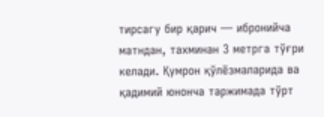тирсагу бир қарич — ибронийча матндан, тахминан 3 метрга тўғри келади. Қумрон қўлёзмаларида ва қадимий юнонча таржимада тўрт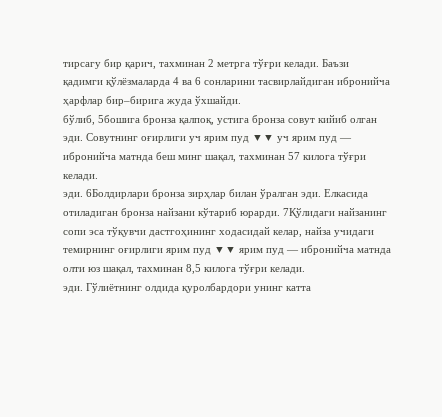тирсагу бир қарич, тахминан 2 метрга тўғри келади. Баъзи қадимги қўлёзмаларда 4 ва 6 сонларини тасвирлайдиган ибронийча ҳарфлар бир–бирига жуда ўхшайди.
бўлиб, 5бошига бронза қалпоқ, устига бронза совут кийиб олган эди. Совутнинг оғирлиги уч ярим пуд ▼▼ уч ярим пуд — ибронийча матнда беш минг шақал, тахминан 57 килога тўғри келади.
эди. 6Болдирлари бронза зирҳлар билан ўралган эди. Елкасида отиладиган бронза найзани кўтариб юрарди. 7Қўлидаги найзанинг сопи эса тўқувчи дастгоҳининг ходасидай келар, найза учидаги темирнинг оғирлиги ярим пуд ▼▼ ярим пуд — ибронийча матнда олти юз шақал, тахминан 8,5 килога тўғри келади.
эди. Гўлиётнинг олдида қуролбардори унинг катта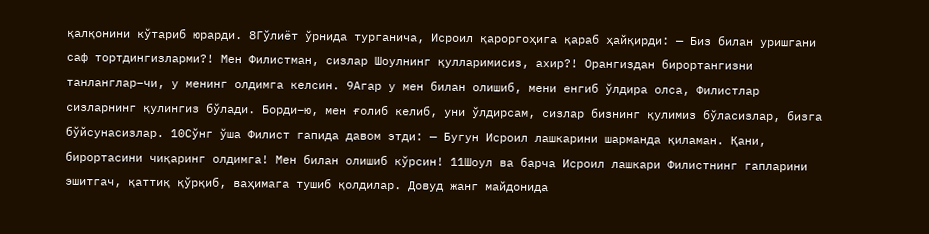қалқонини кўтариб юрарди. 8Гўлиёт ўрнида турганича, Исроил қароргоҳига қараб ҳайқирди: — Биз билан уришгани саф тортдингизларми?! Мен Филистман, сизлар Шоулнинг қулларимисиз, ахир?! Орангиздан бирортангизни танланглар–чи, у менинг олдимга келсин. 9Агар у мен билан олишиб, мени енгиб ўлдира олса, Филистлар сизларнинг қулингиз бўлади. Борди–ю, мен ғолиб келиб, уни ўлдирсам, сизлар бизнинг қулимиз бўласизлар, бизга бўйсунасизлар. 10Сўнг ўша Филист гапида давом этди: — Бугун Исроил лашкарини шарманда қиламан. Қани, бирортасини чиқаринг олдимга! Мен билан олишиб кўрсин! 11Шоул ва барча Исроил лашкари Филистнинг гапларини эшитгач, қаттиқ қўрқиб, ваҳимага тушиб қолдилар. Довуд жанг майдонида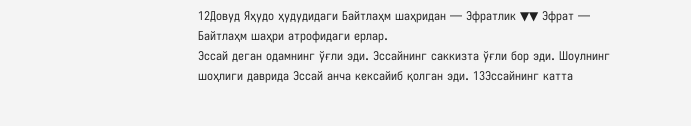12Довуд Яҳудо ҳудудидаги Байтлаҳм шаҳридан — Эфратлик ▼▼ Эфрат — Байтлаҳм шаҳри атрофидаги ерлар.
Эссай деган одамнинг ўғли эди. Эссайнинг саккизта ўғли бор эди. Шоулнинг шоҳлиги даврида Эссай анча кексайиб қолган эди. 13Эссайнинг катта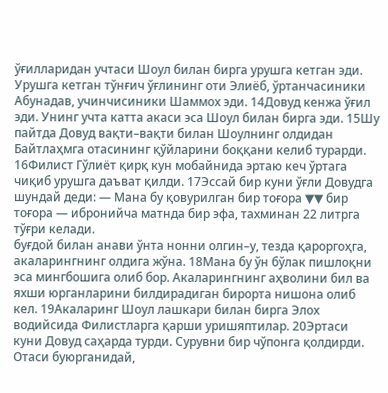ўғилларидан учтаси Шоул билан бирга урушга кетган эди. Урушга кетган тўнғич ўғлининг оти Элиёб, ўртанчасиники Абунадав, учинчисиники Шаммох эди. 14Довуд кенжа ўғил эди. Унинг учта катта акаси эса Шоул билан бирга эди. 15Шу пайтда Довуд вақти–вақти билан Шоулнинг олдидан Байтлаҳмга отасининг қўйларини боққани келиб турарди. 16Филист Гўлиёт қирқ кун мобайнида эртаю кеч ўртага чиқиб урушга даъват қилди. 17Эссай бир куни ўғли Довудга шундай деди: — Мана бу қовурилган бир тоғора ▼▼ бир тоғора — ибронийча матнда бир эфа, тахминан 22 литрга тўғри келади.
буғдой билан анави ўнта нонни олгин–у, тезда қароргоҳга, акаларингнинг олдига жўна. 18Мана бу ўн бўлак пишлоқни эса мингбошига олиб бор. Акаларингнинг аҳволини бил ва яхши юрганларини билдирадиган бирорта нишона олиб кел. 19Акаларинг Шоул лашкари билан бирга Элох водийсида Филистларга қарши уришяптилар. 20Эртаси куни Довуд саҳарда турди. Сурувни бир чўпонга қолдирди. Отаси буюрганидай,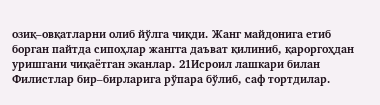озиқ–овқатларни олиб йўлга чиқди. Жанг майдонига етиб борган пайтда сипоҳлар жангга даъват қилиниб, қароргоҳдан уришгани чиқаётган эканлар. 21Исроил лашкари билан Филистлар бир–бирларига рўпара бўлиб, саф тортдилар.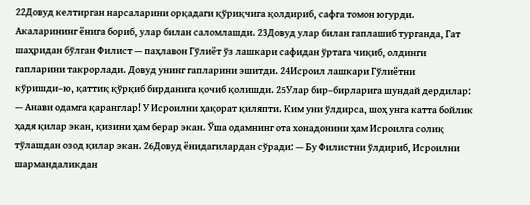22Довуд келтирган нарсаларини орқадаги қўриқчига қолдириб, сафга томон югурди. Акаларининг ёнига бориб, улар билан саломлашди. 23Довуд улар билан гаплашиб турганда, Гат шаҳридан бўлган Филист — паҳлавон Гўлиёт ўз лашкари сафидан ўртага чиқиб, олдинги гапларини такрорлади. Довуд унинг гапларини эшитди. 24Исроил лашкари Гўлиётни кўришди–ю, қаттиқ қўрқиб бирданига қочиб қолишди. 25Улар бир–бирларига шундай дердилар: — Анави одамга қаранглар! У Исроилни ҳақорат қиляпти. Ким уни ўлдирса, шоҳ унга катта бойлик ҳадя қилар экан, қизини ҳам берар экан. Ўша одамнинг ота хонадонини ҳам Исроилга солиқ тўлашдан озод қилар экан. 26Довуд ёнидагилардан сўради: — Бу Филистни ўлдириб, Исроилни шармандаликдан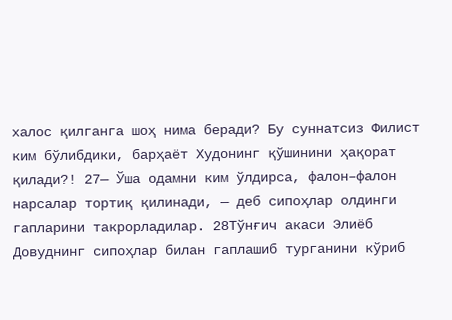халос қилганга шоҳ нима беради? Бу суннатсиз Филист ким бўлибдики, барҳаёт Худонинг қўшинини ҳақорат қилади?! 27— Ўша одамни ким ўлдирса, фалон–фалон нарсалар тортиқ қилинади, — деб сипоҳлар олдинги гапларини такрорладилар. 28Тўнғич акаси Элиёб Довуднинг сипоҳлар билан гаплашиб турганини кўриб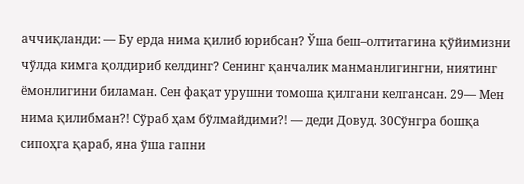аччиқланди: — Бу ерда нима қилиб юрибсан? Ўша беш–олтитагина қўйимизни чўлда кимга қолдириб келдинг? Сенинг қанчалик манманлигингни, ниятинг ёмонлигини биламан. Сен фақат урушни томоша қилгани келгансан. 29— Мен нима қилибман?! Сўраб ҳам бўлмайдими?! — деди Довуд. 30Сўнгра бошқа сипоҳга қараб, яна ўша гапни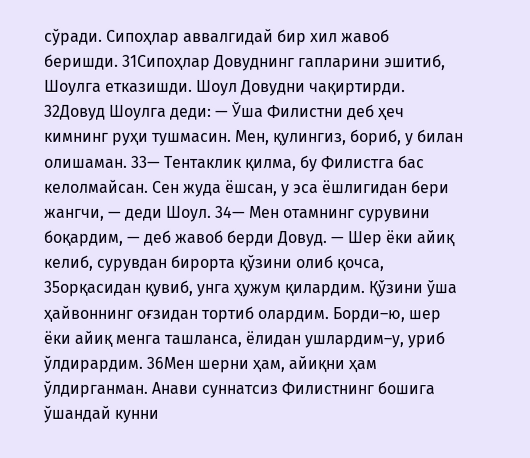сўради. Сипоҳлар аввалгидай бир хил жавоб беришди. 31Сипоҳлар Довуднинг гапларини эшитиб, Шоулга етказишди. Шоул Довудни чақиртирди. 32Довуд Шоулга деди: — Ўша Филистни деб ҳеч кимнинг руҳи тушмасин. Мен, қулингиз, бориб, у билан олишаман. 33— Тентаклик қилма, бу Филистга бас келолмайсан. Сен жуда ёшсан, у эса ёшлигидан бери жангчи, — деди Шоул. 34— Мен отамнинг сурувини боқардим, — деб жавоб берди Довуд. — Шер ёки айиқ келиб, сурувдан бирорта қўзини олиб қочса, 35орқасидан қувиб, унга ҳужум қилардим. Қўзини ўша ҳайвоннинг оғзидан тортиб олардим. Борди–ю, шер ёки айиқ менга ташланса, ёлидан ушлардим–у, уриб ўлдирардим. 36Мен шерни ҳам, айиқни ҳам ўлдирганман. Анави суннатсиз Филистнинг бошига ўшандай кунни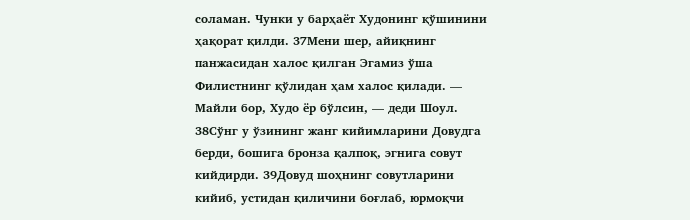соламан. Чунки у барҳаёт Худонинг қўшинини ҳақорат қилди. 37Мени шер, айиқнинг панжасидан халос қилган Эгамиз ўша Филистнинг қўлидан ҳам халос қилади. — Майли бор, Худо ёр бўлсин, — деди Шоул. 38Сўнг у ўзининг жанг кийимларини Довудга берди, бошига бронза қалпоқ, эгнига совут кийдирди. 39Довуд шоҳнинг совутларини кийиб, устидан қиличини боғлаб, юрмоқчи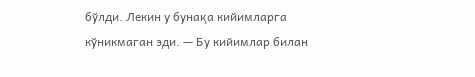бўлди. Лекин у бунақа кийимларга кўникмаган эди. — Бу кийимлар билан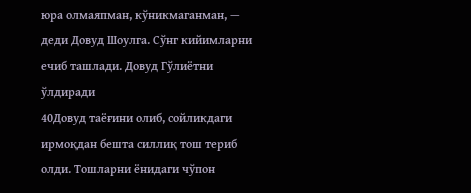юра олмаяпман, кўникмаганман, — деди Довуд Шоулга. Сўнг кийимларни ечиб ташлади. Довуд Гўлиётни ўлдиради
40Довуд таёғини олиб, сойликдаги ирмоқдан бешта силлиқ тош териб олди. Тошларни ёнидаги чўпон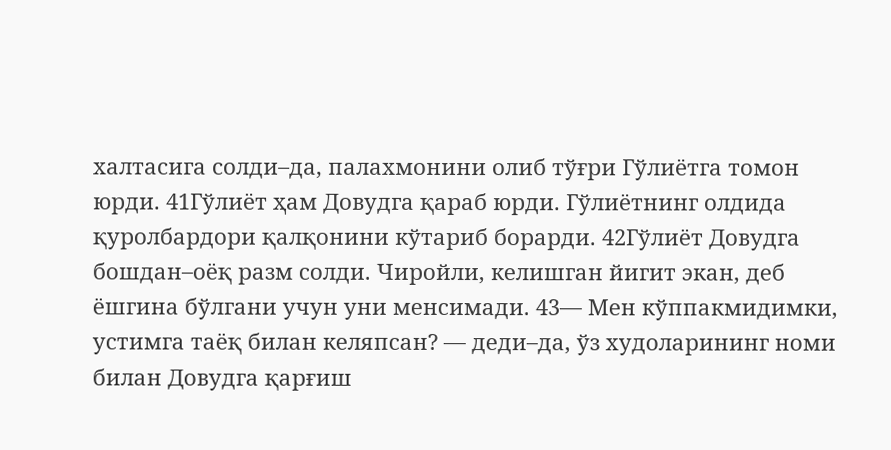халтасига солди–да, палахмонини олиб тўғри Гўлиётга томон юрди. 41Гўлиёт ҳам Довудга қараб юрди. Гўлиётнинг олдида қуролбардори қалқонини кўтариб борарди. 42Гўлиёт Довудга бошдан–оёқ разм солди. Чиройли, келишган йигит экан, деб ёшгина бўлгани учун уни менсимади. 43— Мен кўппакмидимки, устимга таёқ билан келяпсан? — деди–да, ўз худоларининг номи билан Довудга қарғиш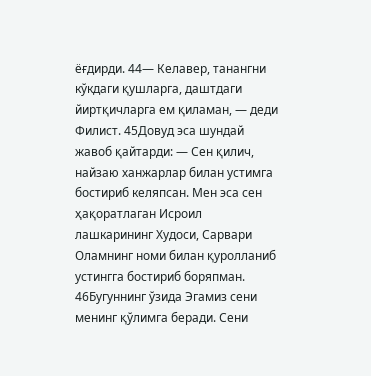ёғдирди. 44— Келавер, танангни кўкдаги қушларга, даштдаги йиртқичларга ем қиламан, — деди Филист. 45Довуд эса шундай жавоб қайтарди: — Сен қилич, найзаю ханжарлар билан устимга бостириб келяпсан. Мен эса сен ҳақоратлаган Исроил лашкарининг Худоси, Сарвари Оламнинг номи билан қуролланиб устингга бостириб боряпман. 46Бугуннинг ўзида Эгамиз сени менинг қўлимга беради. Сени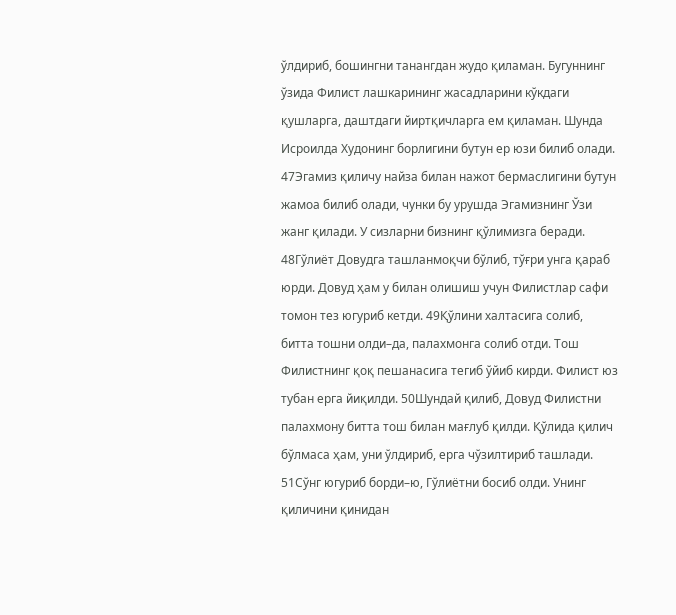ўлдириб, бошингни танангдан жудо қиламан. Бугуннинг ўзида Филист лашкарининг жасадларини кўкдаги қушларга, даштдаги йиртқичларга ем қиламан. Шунда Исроилда Худонинг борлигини бутун ер юзи билиб олади. 47Эгамиз қиличу найза билан нажот бермаслигини бутун жамоа билиб олади, чунки бу урушда Эгамизнинг Ўзи жанг қилади. У сизларни бизнинг қўлимизга беради. 48Гўлиёт Довудга ташланмоқчи бўлиб, тўғри унга қараб юрди. Довуд ҳам у билан олишиш учун Филистлар сафи томон тез югуриб кетди. 49Қўлини халтасига солиб, битта тошни олди–да, палахмонга солиб отди. Тош Филистнинг қоқ пешанасига тегиб ўйиб кирди. Филист юз тубан ерга йиқилди. 50Шундай қилиб, Довуд Филистни палахмону битта тош билан мағлуб қилди. Қўлида қилич бўлмаса ҳам, уни ўлдириб, ерга чўзилтириб ташлади. 51Сўнг югуриб борди–ю, Гўлиётни босиб олди. Унинг қиличини қинидан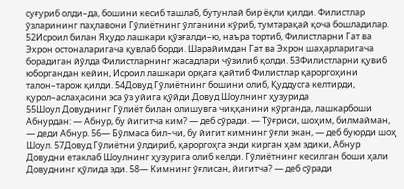суғуриб олди–да, бошини кесиб ташлаб, бутунлай бир ёқли қилди. Филистлар ўзларининг паҳлавони Гўлиётнинг ўлганини кўриб, тумтарақай қоча бошладилар. 52Исроил билан Яҳудо лашкари қўзғалди–ю, наъра тортиб, Филистларни Гат ва Эхрон остоналаригача қувлаб борди. Шарайимдан Гат ва Эхрон шаҳарларигача борадиган йўлда Филистларнинг жасадлари чўзилиб қолди. 53Филистларни қувиб юборгандан кейин, Исроил лашкари орқага қайтиб Филистлар қароргоҳини талон–тарож қилди. 54Довуд Гўлиётнинг бошини олиб, Қуддусга келтирди, қурол–аслаҳасини эса ўз уйига қўйди.Довуд Шоулнинг ҳузурида
55Шоул Довуднинг Гўлиёт билан олишувга чиққанини кўрганда, лашкарбоши Абнурдан: — Абнур, бу йигитча ким? — деб сўради. — Тўғриси, шоҳим, билмайман, — деди Абнур. 56— Бўлмаса бил–чи, бу йигит кимнинг ўғли экан, — деб буюрди шоҳ Шоул. 57Довуд Гўлиётни ўлдириб, қароргоҳга энди кирган ҳам эдики, Абнур Довудни етаклаб Шоулнинг ҳузурига олиб келди. Гўлиётнинг кесилган боши ҳали Довуднинг қўлида эди. 58— Кимнинг ўғлисан, йигитча? — деб сўради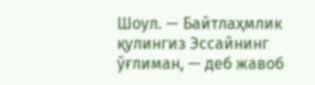Шоул. — Байтлаҳмлик қулингиз Эссайнинг ўғлиман, — деб жавоб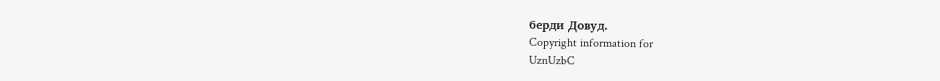берди Довуд.
Copyright information for
UznUzbC